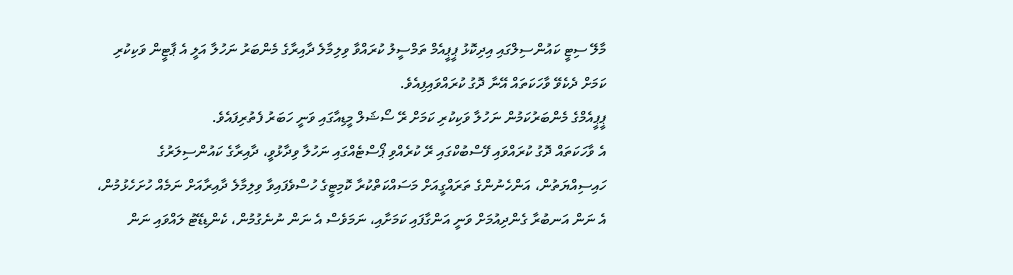މާލޭ ސިޓީ ކައުންސިލްގައި އިދިކޮޅު ޕީޕީއެމް ތަމްސީލު ކުރައްވާ ވިލިމާލެ ދާއިރާގެ މެންބަރު ނަހުލާ އަލީ އެ ޕާޓީން ވަކިކުރި ކަމަށް ދެކެވޭ ވާހަކަތައް އޭނާ ދޮގު ކުރައްވައިފިއެވެ.
ޕީޕީއެމްގެ މެންބަރުކަމުން ނަހުލާ ވަކިކުރި ކަމަށް ރޭ ސޯޝަލް މީޑިއާގައި ވަނީ ހަބަރު ފެތުރިފައެވެ.
އެ ވާހަކަތައް ދޮގު ކުރައްވައި ފޭސްބުކްގައި ރޭ ކުރެއްވި ޕޯސްޓެއްގައި ނަހުލާ ވިދާޅުވީ، ދާއިރާގެ ކައުންސިލަރުގެ ހައިސިއްޔަތުން، އަންހެނުންގެ ތަރައްގީއަށް މަސައްކަތްކުރާ ކޮމިޓީގެ ހުސްވެފައިވާ ވިލިމާލެ ދާއިރާއަށް ނަމެއް ހުށަހެޅުމުން، އެ ނަން އަނބުރާ ގެންދިއުމަށް ވަނީ އަންގާފައި ކަމަށާއި، ނަމަވެސް އެ ނަން ނުނެގުމުން، ކެންޑިޑޭޓު ލައްވައި ނަން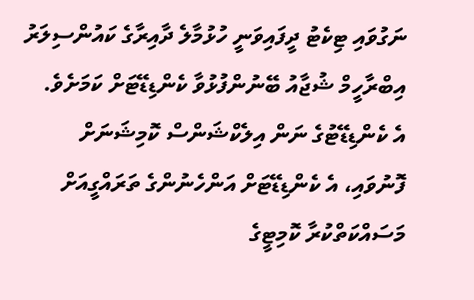ނަގުވައި ޓިކެޓު ދީފައިވަނީ ހުޅުމާލެ ދާއިރާގެ ކައުންސިލަރު އިބްރާހީމް ޝުޖާއު ބޭނުންފުޅުވާ ކެންޑިޑޭޓަށް ކަމަށެވެ.
އެ ކެންޑިޑޭޓުގެ ނަން އިލެކްޝަންސް ކޮމިޝަނަށް ފޮނުވައި، އެ ކެންޑިޑޭޓަށް އަންހެނުންގެ ތަރައްގީއަށް މަސައްކަތްކުރާ ކޮމިޓީގެ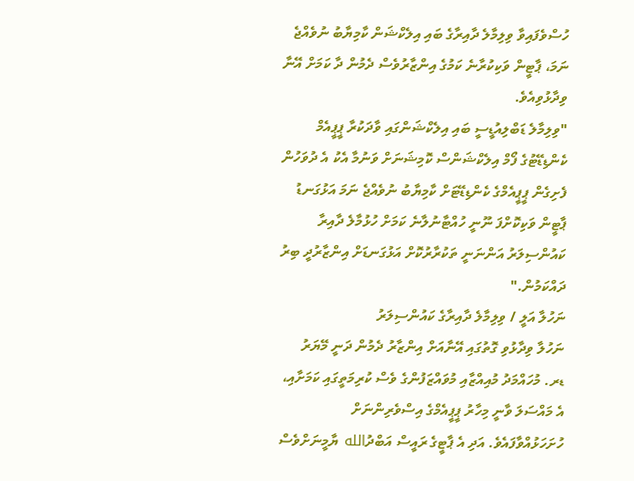ހުސްވެފައިވާ ވިލިމާލެ ދާއިރާގެ ބައި އިލެކްޝަން ކާމިޔާބު ނުވެއްޖެ ނަމަ، ޕާޓީން ވަކިކުރާނެ ކަމުގެ އިންޒާރުވެސް ދެމުން ދާ ކަމަށް އޭނާ ވިދާޅުވިއެވެ.
"ވިލިމާލެ ޑަބްލިއުޑީސީ ބައި އިލެކްޝަންގައި ވާދަކުރާ ޕީޕީއެމް ކެންޑިޑޭޓުގެ ފޯމް އިލެކްޝަންސް ކޮމިޝަނަށް ވަނުމާ އެކު އެ ދުވަހުން ފެށިގެން ޕީޕީއެމްގެ ކެންޑިޑޭޓަށް ކާމިޔާބު ނުވެއްޖެ ނަމަ އަޅުގަނޑު ޕާޓީން ވަކިކޮށްފަ ނޫނީ ހުއްޓާނުލާނެ ކަމަށް ހުޅުމާލެ ދާއިރާ ކައުންސިލަރު އަންނަނީ ތަކުރާރުކޮށް އަޅުގަނޑަށް އިންޒާރުދީ ބިރު ދައްކަމުން."
ނަހުލާ އަލީ / ވިލިމާލެ ދާއިރާގެ ކައުންސިލަރު
ނަހުލާ ވިދާޅުވި ގޮތުގައި އޭނާއަށް އިންޒާރު ދެމުން ދަނީ މޭޔަރު ޑރ. މުހައްމަދު މުއިއްޒާއި މުވައްޒަފުންގެ ވެސް ކުރިމަތީގައި ކަމަށާއި، އެ މައްސަލަ ވާނީ މިހާރު ޕީޕީއެމްގެ އިސްވެރިންނަށް ހުށަހަޅުއްވާފައެވެ. އަދި އެ ޕާޓީގެ ރައީސް އަބްދުالله ޔާމީނަށްވެސް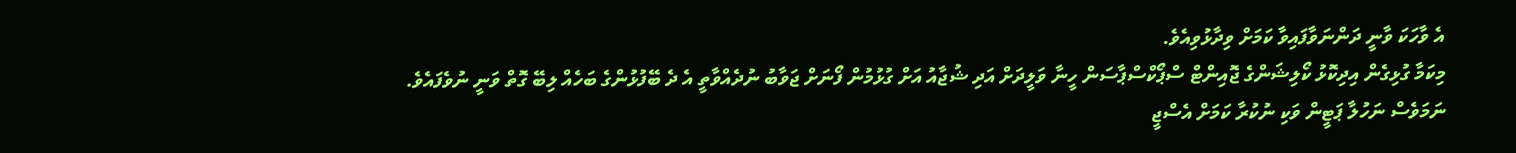އެ ވާހަކަ ވާނީ ދަންނަވާފައިވާ ކަމަށް ވިދާޅުވިއެވެ.
މިކަމާ ގުޅިގެން އިދިކޮޅު ކޯލިޝަންގެ ޖޮއިންޓް ސްޕޯކްސްޕާސަން ހީނާ ވަލީދަށް އަދި ޝުޖާއު އަށް ގުޅުމުން ފޯނަށް ޖަވާބު ނުދެއްވާތީ އެ ދެ ބޭފުޅުންގެ ބަހެއް ލިބޭ ގޮތް ވަނީ ނުވެފައެވެ.
ނަމަވެސް ނަހުލާ ޕަޓީން ވަކި ނުކުރާ ކަމަށް އެސްޖީ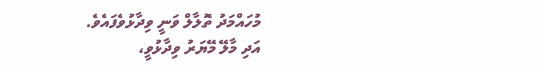މުހައްމަދު ތޮލާލް ވަނީ ވިދާޅުވެފައެވެ.
އަދި މާލޭ މޭޔަރު ވިދާޅުވީ،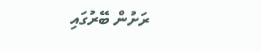ރަށުން ބޭރުގައި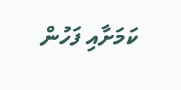ކަމަށާއި ފަހުން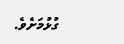ގުޅުމަށެވެ.